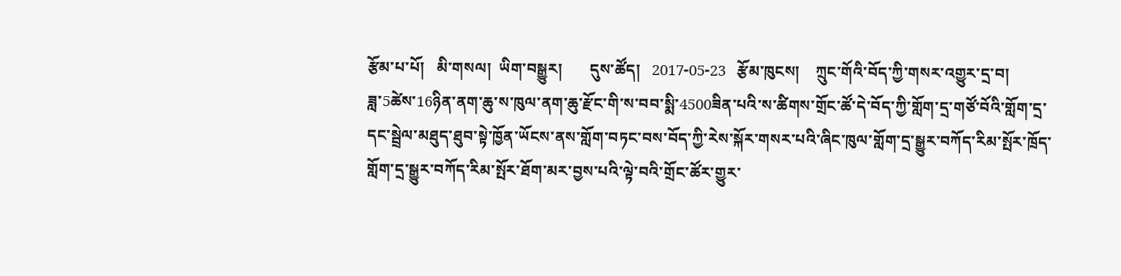རྩོམ་པ་པོ།   མི་གསལ།  ཡིག་བསྒྱུར།       དུས་ཚོད།   2017-05-23   རྩོམ་ཁུངས།    ཀྲུང་གོའི་བོད་ཀྱི་གསར་འགྱུར་དྲ་བ།
ཟླ་5ཚེས་16ཉིན་ནག་ཆུ་ས་ཁུལ་ནག་ཆུ་རྫོང་གི་ས་བབ་སྨི་4500ཟིན་པའི་ས་ཚིགས་གྲོང་ཚོ་དེ་བོད་ཀྱི་གློག་དྲ་གཙོ་བོའི་གློག་དྲ་དང་སྦྲེལ་མཐུད་ཐུབ་སྟེ་ཁྱོན་ཡོངས་ནས་གློག་བཏང་བས་བོད་ཀྱི་རེས་སྐོར་གསར་པའི་ཞིང་ཁུལ་གློག་དྲ་སྒྱུར་བཀོད་རིམ་སྤོར་ཁྲོད་གློག་དྲ་སྒྱུར་བཀོད་རིམ་སྤོར་ཐོག་མར་བྱས་པའི་ལྟེ་བའི་གྲོང་ཚོར་གྱུར་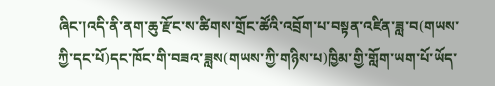ཞིང་།འདི་ནི་ནག་ཆུ་རྫོང་ས་ཚིགས་གྲོང་ཚོའི་འབྲོག་པ་བསྟན་འཛིན་ཟླ་བ(གཡས་ཀྱི་དང་པོ)དང་ཁོང་གི་བཟའ་ཟླས(གཡས་ཀྱི་གཉིས་པ)ཁྱིམ་གྱི་གློག་ཡག་པོ་ཡོད་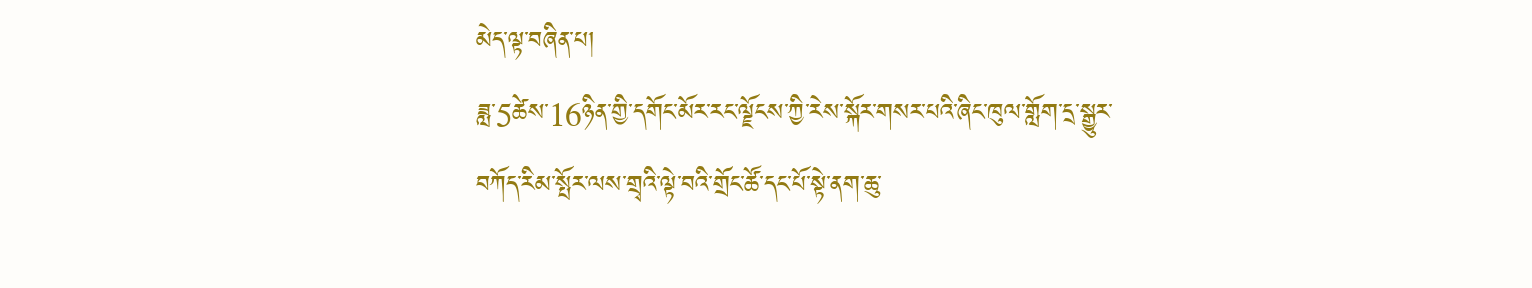མེད་ལྟ་བཞིན་པ།
ཟླ་5ཚེས་16ཉིན་གྱི་དགོང་མོར་རང་ལྗོངས་ཀྱི་རེས་སྐོར་གསར་པའི་ཞིང་ཁུལ་གློག་དྲ་སྒྱུར་བཀོད་རིམ་སྤོར་ལས་གྲྭའི་ལྟེ་བའི་གྲོང་ཚོ་དང་པོ་སྟེ་ནག་ཆུ་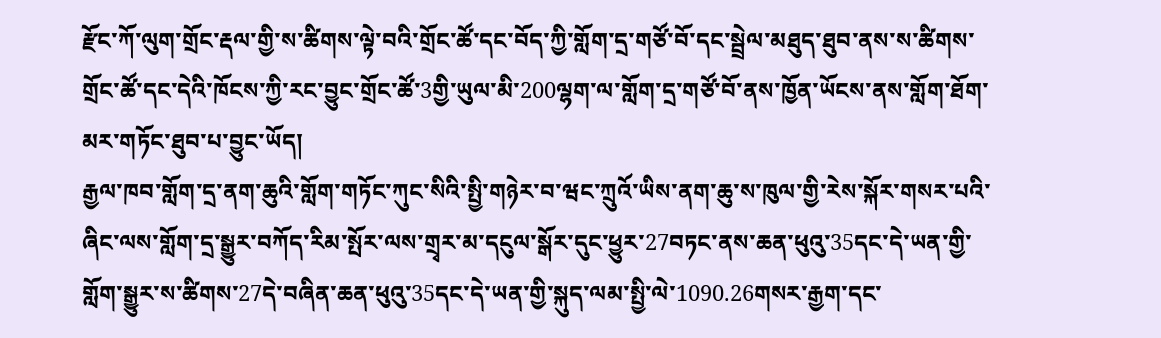རྫོང་ཀོ་ལུག་གྲོང་རྡལ་གྱི་ས་ཚིགས་ལྟེ་བའི་གྲོང་ཚོ་དང་བོད་ཀྱི་གློག་དྲ་གཙོ་བོ་དང་སྦྲེལ་མཐུད་ཐུབ་ནས་ས་ཚིགས་གྲོང་ཚོ་དང་དེའི་ཁོངས་ཀྱི་རང་བྱུང་གྲོང་ཚོ་3གྱི་ཡུལ་མི་200ལྷག་ལ་གློག་དྲ་གཙོ་བོ་ནས་ཁྱོན་ཡོངས་ནས་གློག་ཐོག་མར་གཏོང་ཐུབ་པ་བྱུང་ཡོད།
རྒྱལ་ཁབ་གློག་དྲ་ནག་ཆུའི་གློག་གཏོང་ཀུང་སིའི་སྤྱི་གཉེར་བ་ཝང་ཀྲུའོ་ཡིས་ནག་ཆུ་ས་ཁུལ་གྱི་རེས་སྐོར་གསར་པའི་ཞིང་ལས་གློག་དྲ་སྒྱུར་བཀོད་རིམ་སྤོར་ལས་གྲྭར་མ་དངུལ་སྒོར་དུང་ཕྱུར་27བཏང་ནས་ཆན་ཕུའུ་35དང་དེ་ཡན་གྱི་གློག་སྒྱུར་ས་ཚིགས་27དེ་བཞིན་ཆན་ཕུའུ་35དང་དེ་ཡན་གྱི་སྐུད་ལམ་སྤྱི་ལེ་1090.26གསར་རྒྱག་དང་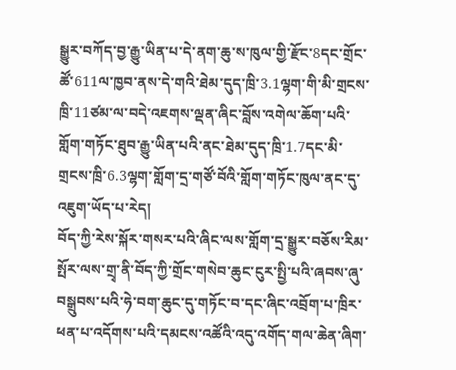སྒྱུར་བཀོད་བྱ་རྒྱུ་ཡིན་པ་དེ་ནག་ཆུ་ས་ཁུལ་གྱི་རྫོང་8དང་གྲོང་ཚོ་611ལ་ཁྱབ་ནས་དེ་གའི་ཐེམ་དུད་ཁྲི་3.1ལྷག་གི་མི་གྲངས་ཁྲི་11ཙམ་ལ་བདེ་འཇགས་ལྡན་ཞིང་བློས་འགེལ་ཆོག་པའི་གློག་གཏོང་ཐུབ་རྒྱུ་ཡིན་པའི་ནང་ཐེམ་དུད་ཁྲི་1.7དང་མི་གྲངས་ཁྲི་6.3ལྷག་གློག་དྲ་གཙོ་བོའི་གློག་གཏོང་ཁུལ་ནང་དུ་འཇུག་ཡོད་པ་རེད།
བོད་ཀྱི་རེས་སྐོར་གསར་པའི་ཞིང་ལས་གློག་དྲ་སྒྱུར་བཅོས་རིམ་སྤོར་ལས་གྲྭ་ནི་བོད་ཀྱི་གྲོང་གསེབ་ཆུང་ངུར་སྤྱི་པའི་ཞབས་ཞུ་བསྒྲུབས་པའི་ཧེ་བག་ཆུང་དུ་གཏོང་བ་དང་ཞིང་འབྲོག་པ་ཁྲིར་ཕན་པ་འདོགས་པའི་དམངས་འཚོའི་འདུ་འགོད་གལ་ཆེན་ཞིག་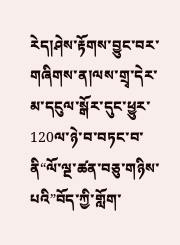རེད།ཤེས་རྟོགས་བྱུང་བར་གཞིགས་ན།ལས་གྲྭ་དེར་མ་དངུལ་སྒོར་དུང་ཕྱུར་120ལ་ཉེ་བ་བཏང་བ་ནི“ལོ་ལྔ་ཚན་བཅུ་གཉིས་པའི”བོད་ཀྱི་གློག་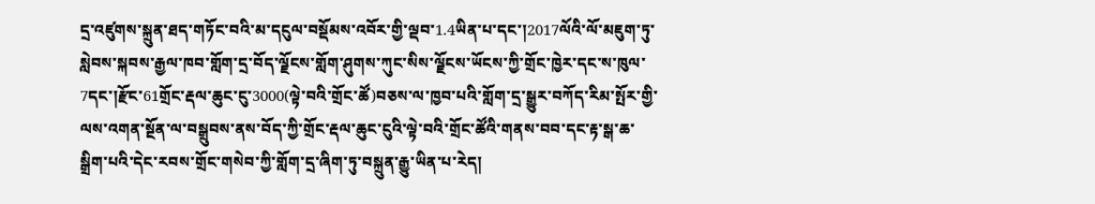དྲ་འཛུགས་སྐྲུན་ཐད་གཏོང་བའི་མ་དངུལ་བསྡོམས་འབོར་གྱི་ལྡབ་1.4ཡིན་པ་དང་།2017ལོའི་ལོ་མཇུག་ཏུ་སླེབས་སྐབས་རྒྱལ་ཁབ་གློག་དྲ་བོད་ལྗོངས་གློག་ཤུགས་ཀུང་སིས་ལྗོངས་ཡོངས་ཀྱི་གྲོང་ཁྱེར་དང་ས་ཁུལ་7དང་།རྫོང་61གྲོང་རྡལ་ཆུང་ངུ་3000(ལྟེ་བའི་གྲོང་ཚོ)བཅས་ལ་ཁྱབ་པའི་གློག་དྲ་སྒྱུར་བཀོད་རིམ་སྤོར་གྱི་ལས་འགན་སྔོན་ལ་བསྒྲུབས་ནས་བོད་ཀྱི་གྲོང་རྡལ་ཆུང་ངུའི་ལྟེ་བའི་གྲོང་ཚོའི་གནས་བབ་དང་རྟ་སྒ་ཆ་སྒྲིག་པའི་དེང་རབས་གྲོང་གསེབ་ཀྱི་གློག་དྲ་ཞིག་ཏུ་བསྐྲུན་རྒྱུ་ཡིན་པ་རེད།